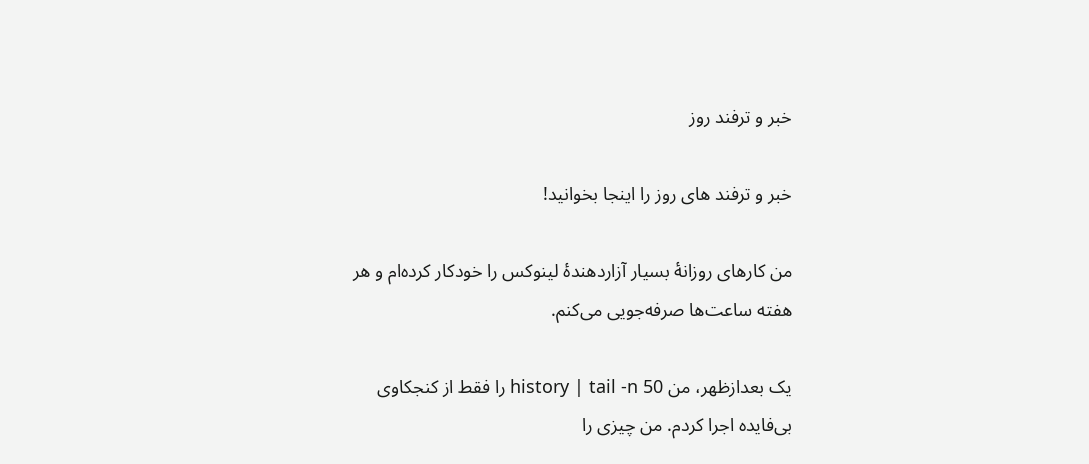خبر و ترفند روز

خبر و ترفند های روز را اینجا بخوانید!

من کارهای روزانهٔ بسیار آزاردهندهٔ لینوکس را خودکار کرده‌ام و هر هفته ساعت‌ها صرفه‌جویی می‌کنم.

یک بعدازظهر، من history | tail ‑n 50 را فقط از کنجکاوی بی‌فایده اجرا کردم. من چیزی را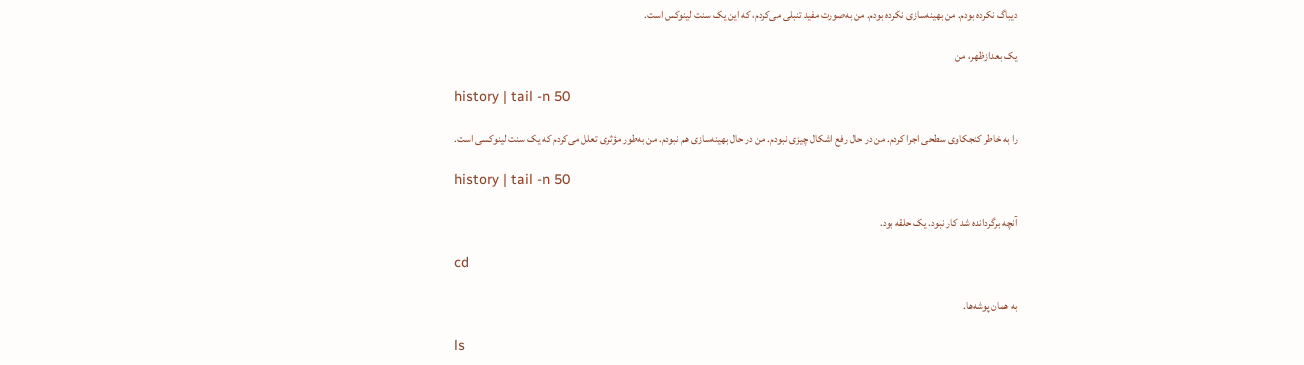دیباگ نکرده بودم. من بهینه‌سازی نکرده بودم. من به‌صورت مفید تنبلی می‌کردم، که این یک سنت لینوکس است.

یک بعدازظهر، من

history | tail -n 50

را به خاطر کنجکاوی سطحی اجرا کردم. من در حال رفع اشکال چیزی نبودم. من در حال بهینه‌سازی هم نبودم. من به‌طور مؤثری تعلل می‌کردم که یک سنت لینوکسی است.

history | tail -n 50

آنچه برگردانده شد کار نبود. یک حلقه بود.

cd

به همان پوشه‌ها.

ls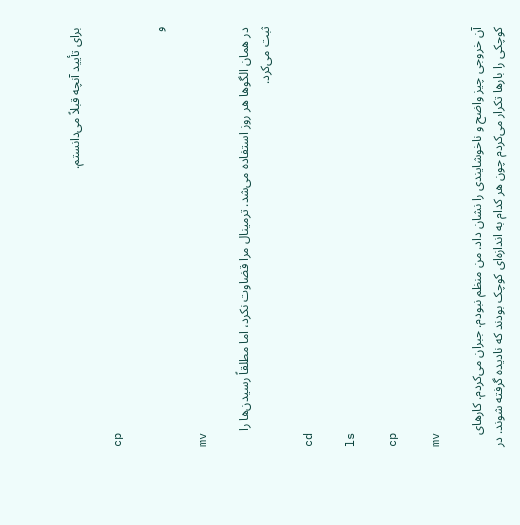برای تأیید آنچه قبلاً می‌دانستم.

cp

و

mv

در همان الگوها هر روز استفاده می‌شد. ترمینال مرا قضاوت نکرد، اما مطلقاً رسیدن‌ها را ثبت می‌کرد.

cd

ls

cp

mv

آن خروجی چیز واضح و ناخوشایندی را نشان داد. من منظم نبودم. جبران می‌کردم. کارهای کوچکی را بارها تکرار می‌کردم چون هر کدام به اندازه‌ای کوچک بودند که نادیده گرفته شوند. در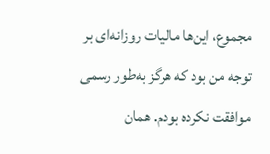مجموع، این‌ها مالیات روزانه‌ای بر توجه من بود که هرگز به‌طور رسمی موافقت نکرده بودم. همان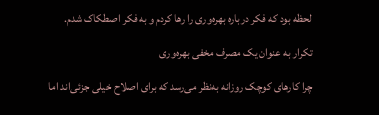لحظه بود که فکر درباره بهره‌وری را رها کردم و به فکر اصطکاک شدم.

تکرار به عنوان یک مصرف مخفی بهره‌وری

چرا کارهای کوچک روزانه به‌نظر می‌رسد که برای اصلاح خیلی جزئی‌اند اما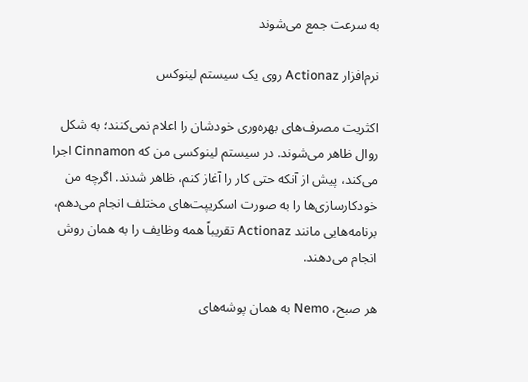به سرعت جمع می‌شوند

نرم‌افزار Actionaz روی یک سیستم لینوکس

اکثریت مصرف‌های بهره‌وری خودشان را اعلام نمی‌کنند؛ به شکل روال ظاهر می‌شوند. در سیستم لینوکسی من که Cinnamon اجرا می‌کند، پیش از آنکه حتی کار را آغاز کنم، ظاهر شدند. اگرچه من خودکارسازی‌ها را به صورت اسکریپت‌های مختلف انجام می‌دهم، برنامه‌هایی مانند Actionaz تقریباً همه وظایف را به همان روش انجام می‌دهند.

هر صبح، Nemo به همان پوشه‌های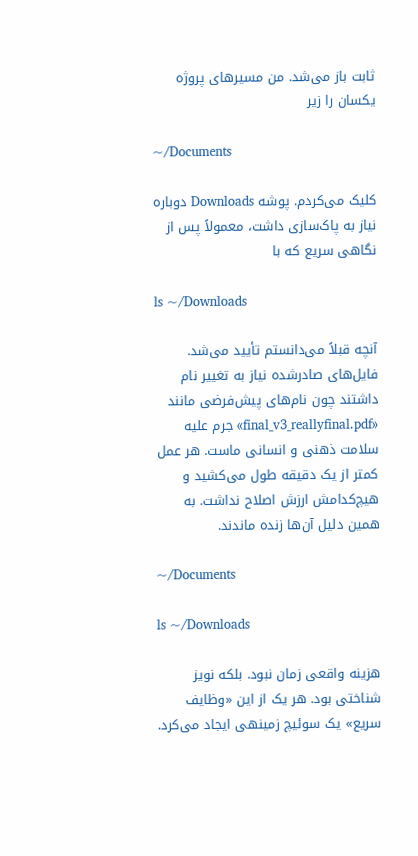ثابت باز می‌شد. من مسیرهای پروژه یکسان را زیر

~/Documents

کلیک می‌کردم. پوشه Downloads دوباره نیاز به پاک‌سازی داشت، معمولاً پس از نگاهی سریع که با

ls ~/Downloads

آنچه قبلاً می‌دانستم تأیید می‌شد. فایل‌های صادرشده نیاز به تغییر نام داشتند چون نام‌های پیش‌فرضی مانند «final_v3_reallyfinal.pdf» جرم علیه سلامت ذهنی و انسانی ماست. هر عمل کمتر از یک دقیقه طول می‌کشید و هیچ‌کدامش ارزش اصلاح نداشت. به همین دلیل آن‌ها زنده ماندند.

~/Documents

ls ~/Downloads

هزینه واقعی زمان نبود. بلکه نویز شناختی بود. هر یک از این «وظایف سریع» یک سوئیچ زمینهی ایجاد می‌کرد.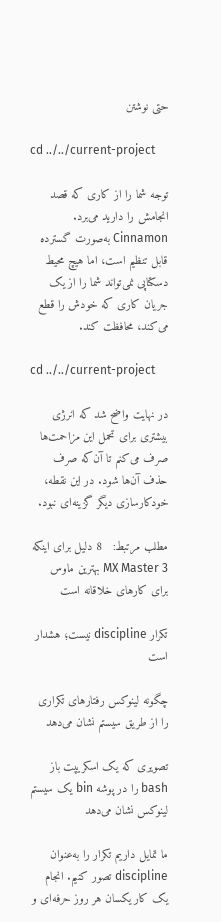حتی نوشتن

cd ../../current-project

توجه شما را از کاری که قصد انجامش را دارید می‌برد. Cinnamon به‌صورت گسترده قابل تنظیم است، اما هیچ محیط دسکتاپی نمی‌تواند شما را از یک جریان کاری که خودش را قطع می‌کند، محافظت کند.

cd ../../current-project

در نهایت واضح شد که انرژی بیشتری برای تحمل این مزاحمت‌ها صرف می‌کنم تا آن‌که صرف حذف آن‌ها شود. در این نقطه، خودکارسازی دیگر گزینه‌ای نبود.

مطلب مرتبط:   8 دلیل برای اینکه MX Master 3 بهترین ماوس برای کارهای خلاقانه است

تکرار discipline نیست؛ هشدار است

چگونه لینوکس رفتارهای تکراری را از طریق سیستم نشان می‌دهد

تصویری که یک اسکریپت باز bash را در پوشه bin یک سیستم لینوکس نشان می‌دهد

ما تمایل داریم تکرار را به‌عنوان discipline تصور کنیم. انجام یک کار یکسان هر روز حرفه‌ای و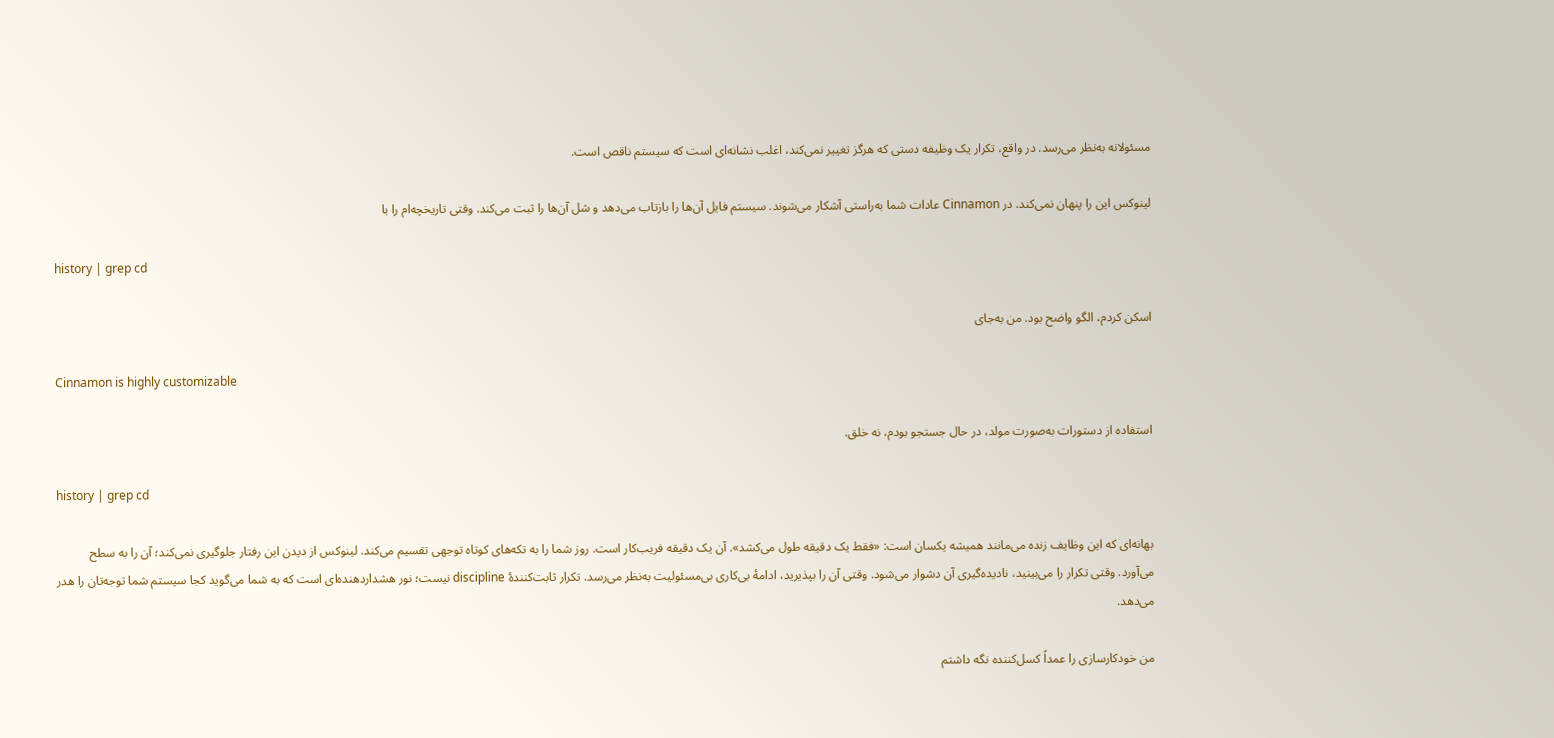مسئولانه به‌نظر می‌رسد. در واقع، تکرار یک وظیفه دستی که هرگز تغییر نمی‌کند، اغلب نشانه‌ای است که سیستم ناقص است.

لینوکس این را پنهان نمی‌کند. در Cinnamon عادات شما به‌راستی آشکار می‌شوند. سیستم فایل آن‌ها را بازتاب می‌دهد و شل آن‌ها را ثبت می‌کند. وقتی تاریخچه‌ام را با

history | grep cd

اسکن کردم، الگو واضح بود. من به‌جای

Cinnamon is highly customizable

استفاده از دستورات به‌صورت مولد، در حال جستجو بودم، نه خلق.

history | grep cd

بهانه‌ای که این وظایف زنده می‌مانند همیشه یکسان است: «فقط یک دقیقه طول می‌کشد». آن یک دقیقه فریب‌کار است. روز شما را به تکه‌های کوتاه توجهی تقسیم می‌کند. لینوکس از دیدن این رفتار جلوگیری نمی‌کند؛ آن را به سطح می‌آورد. وقتی تکرار را می‌بینید، نادیده‌گیری آن دشوار می‌شود. وقتی آن را بپذیرید، ادامهٔ بی‌کاری بی‌مسئولیت به‌نظر می‌رسد. تکرار ثابت‌کنندهٔ discipline نیست؛ نور هشداردهنده‌ای است که به شما می‌گوید کجا سیستم شما توجه‌تان را هدر می‌دهد.

من خودکارسازی را عمداً کسل‌کننده نگه داشتم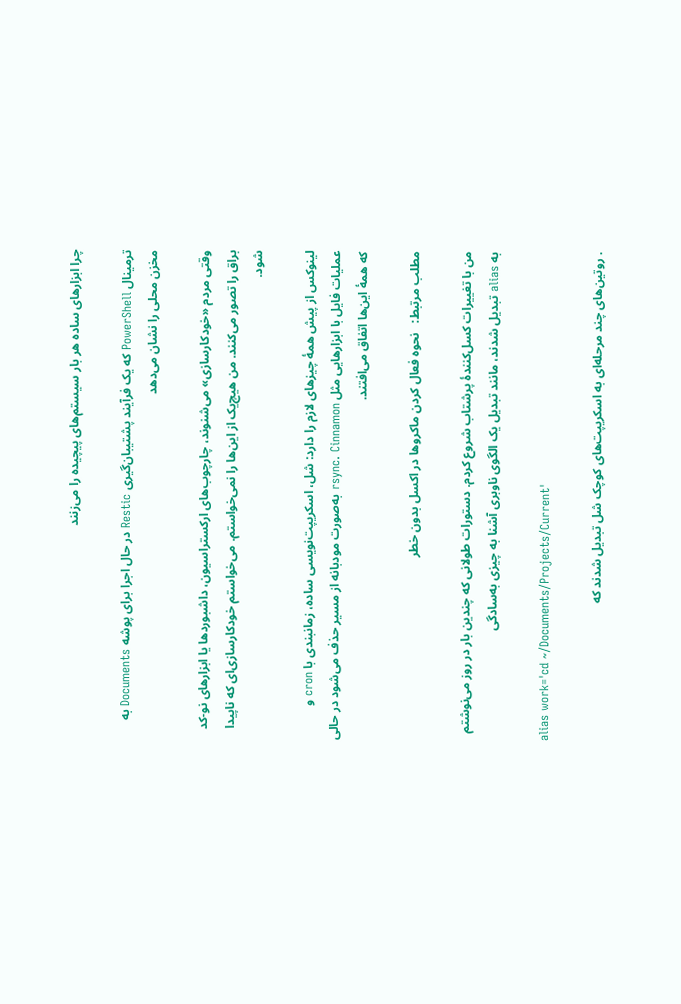چرا ابزارهای ساده هر بار سیستم‌های پیچیده را می‌زنند

ترمینال PowerShell که یک فرآیند پشتیبان‌گیری Restic در حال اجرا برای پوشه Documents به مخزن محلی را نشان می‌دهد

وقتی مردم «خودکارسازی» می‌شنوند، چارچوب‌های ارکستراسیون، داشبوردها یا ابزارهای نو‑کد براق را تصور می‌کنند. من هیچ‌یک از این‌ها را نمی‌خواستم. می‌خواستم خودکارسازی‌ای که ناپیدا شود.

لینوکس از پیش همهٔ چیزهای لازم را دارد: شل، اسکریپت‌نویسی ساده، زمانبندی با cron و عملیات فایل با ابزارهایی مثل rsync. Cinnamon به‌صورت مودبانه از مسیر حذف می‌شود در حالی که همهٔ این‌ها اتفاق می‌افتند.

مطلب مرتبط:   نحوه فعال کردن ماکروها در اکسل بدون خطر

من با تغییرات کسل‌کنندهٔ پرشتاب شروع کردم. دستورات طولانی که چندین بار در روز می‌نوشتم به alias تبدیل شدند، مانند تبدیل یک الگوی ناوبری آشنا به چیزی به‌سادگی

alias work='cd ~/Documents/Projects/Current'

. روتین‌های چند مرحله‌ای به اسکریپت‌های کوچک شل تبدیل شدند که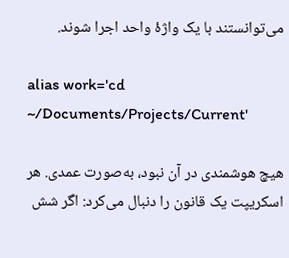می‌توانستند با یک واژهٔ واحد اجرا شوند.

alias work='cd ~/Documents/Projects/Current'

هیچ هوشمندی در آن نبود، به‌صورت عمدی. هر اسکریپت یک قانون را دنبال می‌کرد: اگر شش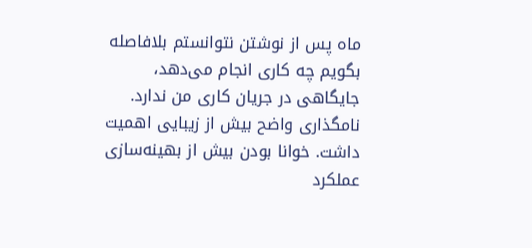ماه پس از نوشتن نتوانستم بلافاصله بگویم چه کاری انجام می‌دهد، جایگاهی در جریان کاری من ندارد. نامگذاری واضح بیش از زیبایی اهمیت داشت. خوانا بودن بیش از بهینه‌سازی عملکرد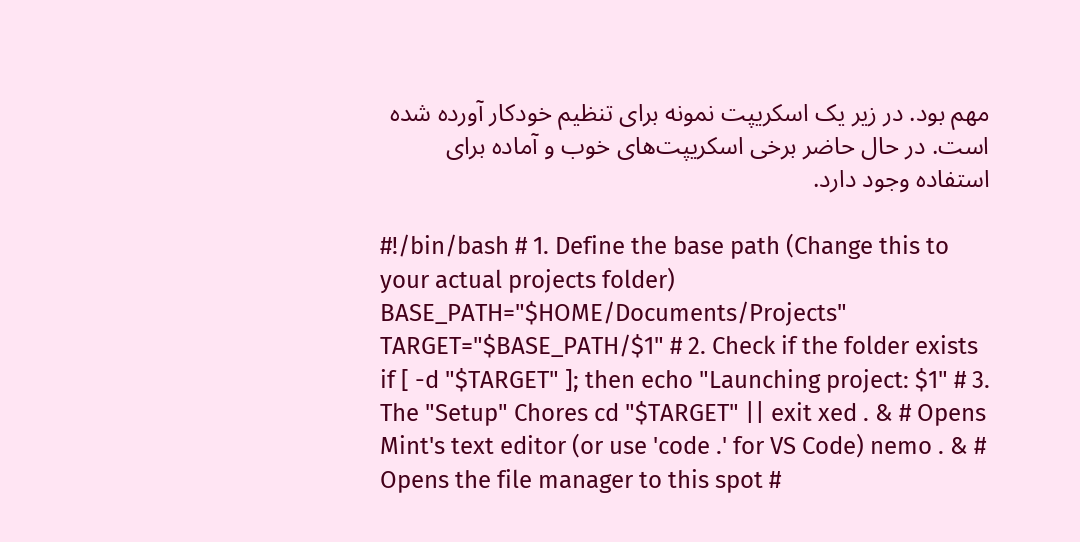مهم بود. در زیر یک اسکریپت نمونه برای تنظیم خودکار آورده شده است. در حال حاضر برخی اسکریپت‌های خوب و آماده برای استفاده وجود دارد.

#!/bin/bash # 1. Define the base path (Change this to your actual projects folder) BASE_PATH="$HOME/Documents/Projects" TARGET="$BASE_PATH/$1" # 2. Check if the folder exists if [ -d "$TARGET" ]; then echo "Launching project: $1" # 3. The "Setup" Chores cd "$TARGET" || exit xed . & # Opens Mint's text editor (or use 'code .' for VS Code) nemo . & # Opens the file manager to this spot #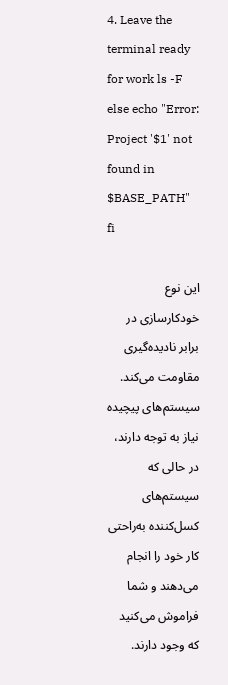4. Leave the terminal ready for work ls -F else echo "Error: Project '$1' not found in $BASE_PATH" fi

این نوع خودکارسازی در برابر نادیده‌گیری مقاومت می‌کند. سیستم‌های پیچیده نیاز به توجه دارند، در حالی که سیستم‌های کسل‌کننده به‌راحتی کار خود را انجام می‌دهند و شما فراموش می‌کنید که وجود دارند.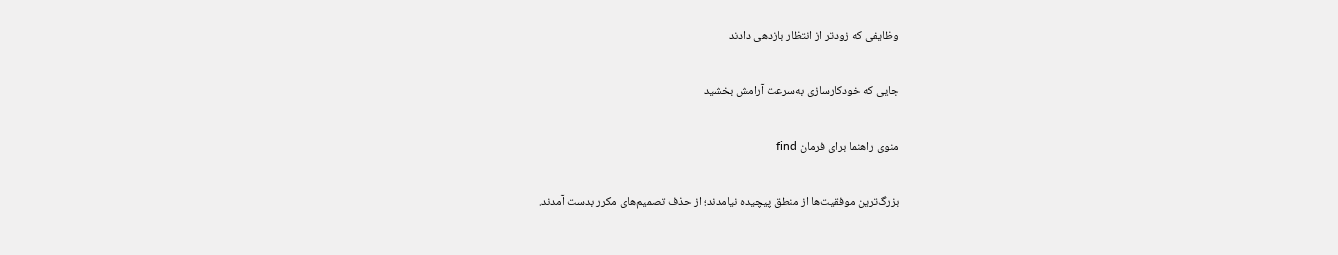وظایفی که زودتر از انتظار بازدهی دادند

جایی که خودکارسازی به‌سرعت آرامش بخشید

منوی راهنما برای فرمان find

بزرگ‌ترین موفقیت‌ها از منطق پیچیده نیامدند؛ از حذف تصمیم‌های مکرر بدست آمدند.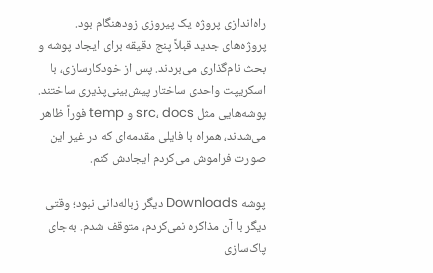راه‌اندازی پروژه یک پیروزی زودهنگام بود. پروژه‌های جدید قبلاً پنج دقیقه برای ایجاد پوشه و بحث نام‌گذاری می‌بردند. پس از خودکارسازی، با اسکریپت واحدی ساختار پیش‌بینی‌پذیری ساختند. پوشه‌هایی مثل src، docs و temp فوراً ظاهر می‌شدند، همراه با فایلی مقدمه‌ای که در غیر این صورت فراموش می‌کردم ایجادش کنم.

پوشه Downloads دیگر زباله‌دانی نبود؛ وقتی دیگر با آن مذاکره نمی‌کردم، متوقف شدم. به‌جای پاک‌سازی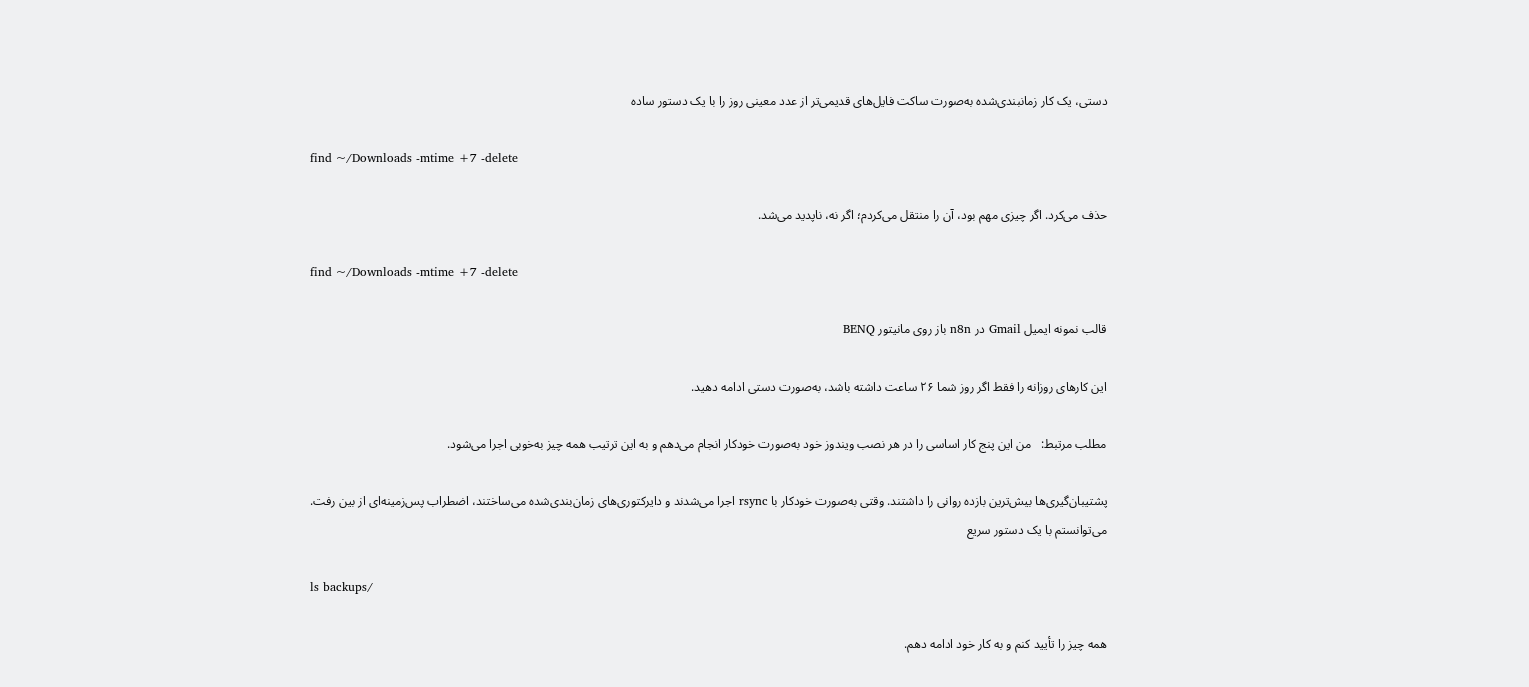دستی، یک کار زمانبندی‌شده به‌صورت ساکت فایل‌های قدیمی‌تر از عدد معینی روز را با یک دستور ساده

find ~/Downloads -mtime +7 -delete

حذف می‌کرد. اگر چیزی مهم بود، آن را منتقل می‌کردم؛ اگر نه، ناپدید می‌شد.

find ~/Downloads -mtime +7 -delete

قالب نمونه ایمیل Gmail در n8n باز روی مانیتور BENQ

این کارهای روزانه را فقط اگر روز شما ۲۶ ساعت داشته باشد، به‌صورت دستی ادامه دهید.

مطلب مرتبط:   من این پنج کار اساسی را در هر نصب ویندوز خود به‌صورت خودکار انجام می‌دهم و به این ترتیب همه چیز به‌خوبی اجرا می‌شود.

پشتیبان‌گیری‌ها بیش‌ترین بازده روانی را داشتند. وقتی به‌صورت خودکار با rsync اجرا می‌شدند و دایرکتوری‌های زمان‌بندی‌شده می‌ساختند، اضطراب پس‌زمینه‌ای از بین رفت. می‌توانستم با یک دستور سریع

ls backups/

همه چیز را تأیید کنم و به کار خود ادامه دهم.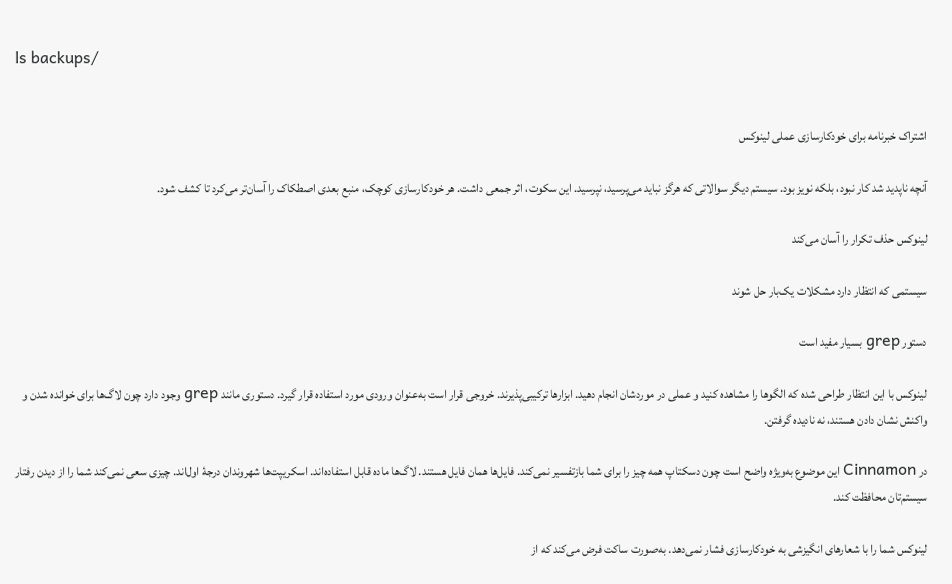ls backups/


اشتراک خبرنامه برای خودکارسازی عملی لینوکس

آنچه ناپدید شد کار نبود، بلکه نویز بود. سیستم دیگر سوالاتی که هرگز نباید می‌پرسید، نپرسید. این سکوت، اثر جمعی داشت. هر خودکارسازی کوچک، منبع بعدی اصطکاک را آسان‌تر می‌کرد تا کشف شود.

لینوکس حذف تکرار را آسان می‌کند

سیستمی که انتظار دارد مشکلات یک‌بار حل شوند

دستور grep بسیار مفید است

لینوکس با این انتظار طراحی شده که الگوها را مشاهده کنید و عملی در موردشان انجام دهید. ابزارها ترکیبی‌پذیرند. خروجی قرار است به‌عنوان ورودی مورد استفاده قرار گیرد. دستوری مانند grep وجود دارد چون لاگ‌ها برای خوانده شدن و واکنش نشان دادن هستند، نه نادیده گرفتن.

در Cinnamon این موضوع به‌ویژه واضح است چون دسکتاپ همه چیز را برای شما بازتفسیر نمی‌کند. فایل‌ها همان فایل هستند. لاگ‌ها ماده قابل استفاده‌اند. اسکریپت‌ها شهروندان درجهٔ اول‌اند. چیزی سعی نمی‌کند شما را از دیدن رفتار سیستم‌تان محافظت کند.

لینوکس شما را با شعارهای انگیزشی به خودکارسازی فشار نمی‌دهد. به‌صورت ساکت فرض می‌کند که از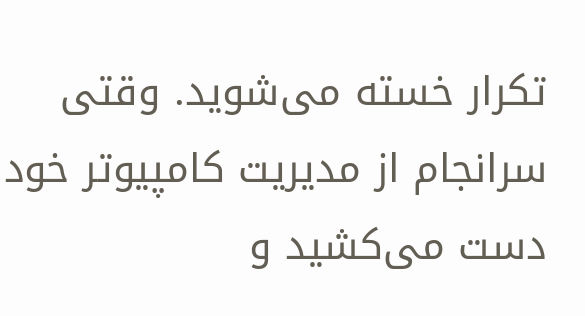تکرار خسته می‌شوید. وقتی سرانجام از مدیریت کامپیوتر خود دست می‌کشید و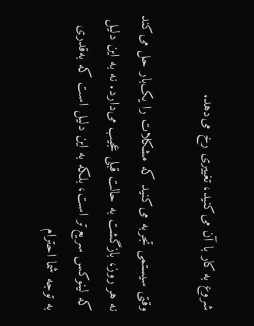شروع به کار با آن می‌کنید، تغییری رخ می‌دهد.

وقتی سیستمی تجربه می‌کنید که مشکلات را یک‌بار حل می‌کند نه هر روز، بازگشت به حالت قبلی عجیب می‌دارد. نه به این دلیل که لینوکس سریع‌تر است، بلکه به این دلیل است که به‌قدری به توجه شما احترام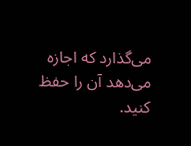می‌گذارد که اجازه می‌دهد آن را حفظ کنید.